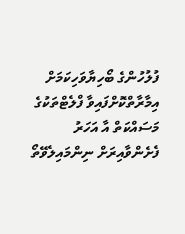ފުލުހުންގެ ބޯހިޔާވަހިކަމަށް އިމާރާތްކޮށްފައިވާ ފްލެޓްތަކުގެ މަސައްކަތް އާ އަހަރު ފެށެންވާއިރަށް ނިންމައިލެވޭތޯ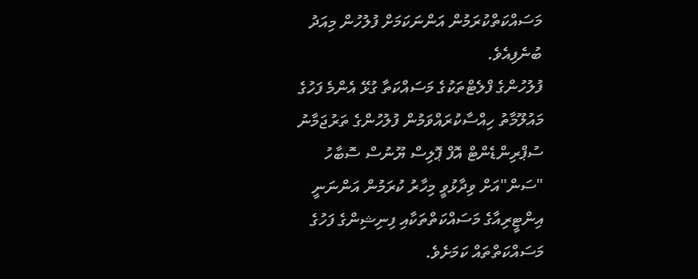މަސައްކަތްކުރަމުން އަންނަކަމަށް ފުލުހުން މިއަދު ބުނެފިއެވެ.
ފުލުހުންގެ ފްލެޓްތަކުގެ މަސައްކަތާ ގުޅޭ އެންމެ ފަހުގެ މައުލޫމާތު ހިއްސާކުރައްވަމުން ފުލުހުންގެ ތަރުޖަމާނު ސުޕްރިންޑެންޓް އޮފް ޕޮލިސް ޔޫނުސް ސޮބާހު "ސަން"އަށް ވިދާޅުވީ މިހާރު ކުރަމުން އަންނަނީ އިންޓީރިއާގެ މަސައްކަތްތަކާއި ފިނިޝިންގެ ފަހުގެ މަސައްކަތްތައް ކަމަށެވެ.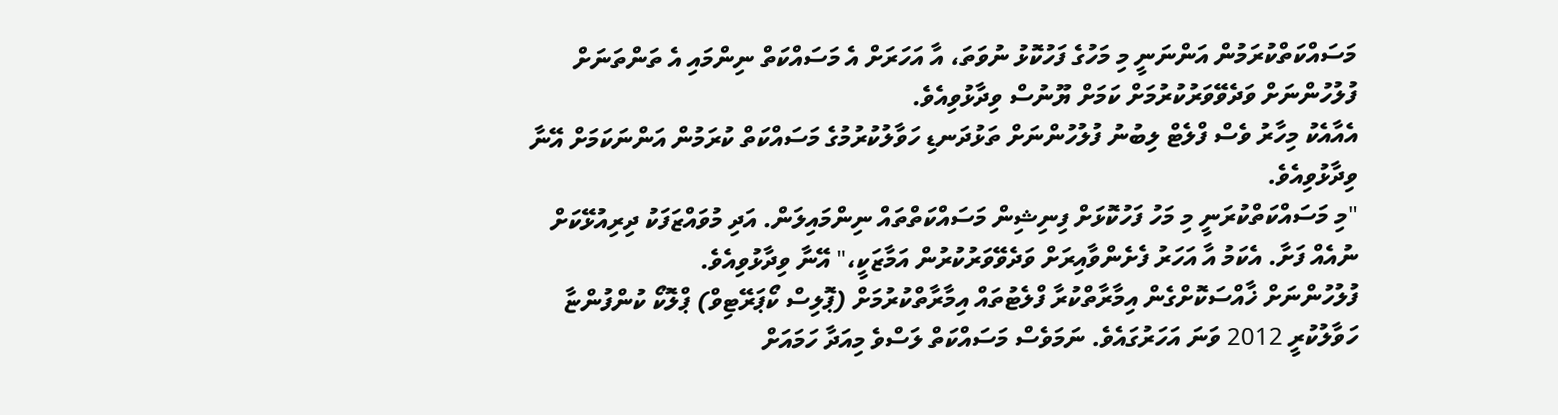މަސައްކަތްކުރަމުން އަންނަނީ މި މަހުގެ ފަހުކޮޅު ނުވަތަ، އާ އަހަރަށް އެ މަސައްކަތް ނިންމައި އެ ތަންތަނަށް ފުލުހުންނަށް ވަދެވޭވަރުކުރުމަށް ކަމަށް ޔޫނުސް ވިދާޅުވިއެވެ.
އެއާއެކު މިހާރު ވެސް ފްލެޓް ލިބުނު ފުލުހުންނަށް ތަޅުދަނޑި ހަވާލުކުރުމުގެ މަސައްކަތް ކުރަމުން އަންނަކަމަށް އޭނާ ވިދާޅުވިއެވެ.
"މި މަސައްކަތްކުރަނީ މި މަހު ފަހުކޮޅަށް ފިނިޝިން މަސައްކަތްތައް ނިންމައިލަން. އަދި މުވައްޒަފަކު ދިރިއުޅޭކަށް ނުއެއް ފަށާ. އެކަމު އާ އަހަރު ފެށެންވާއިރަށް ވަދެވޭވަރުކުރުން އަމާޒަކީ،" އޭނާ ވިދާޅުވިއެވެ.
ފުލުހުންނަށް ޚާއްސަކޮށްގެން އިމާރާތްކުރާ ފްލެޓުތައް އިމާރާތްކުރުމަށް (ޕޮލިސް ކޯޕަރޭޓިވް) ޕްލޮކޯ ކުންފުންޏާ ހަވާލުކުރީ 2012 ވަނަ އަހަރުގައެވެ. ނަމަވެސް މަސައްކަތް ލަސްވެ މިއަދާ ހަމައަށް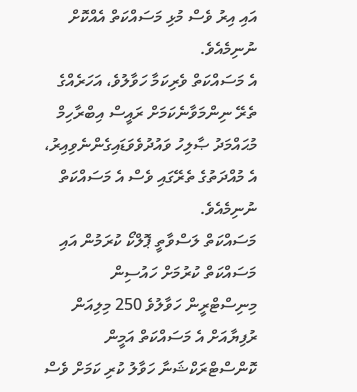އައި އިރު ވެސް މުޅި މަސައްކަތް އެއްކޮށް ނުނިމެއެވެ.
އެ މަސައްކަތް ވެރިކަމާ ހަވާލުވެ، އަހަރެއްގެ ތެރޭ ނިންމަވާނެކަމަށް ރައީސް އިބްރާހިމް މުޙައްމަދު ޞާލިހު ވައުދުވެވަޑައިގެންނެވިއިރު، އެ މުއްދަތުގެ ތެރޭގައި ވެސް އެ މަސައްކަތް ނުނިމެއެވެ.
މަސައްކަތް ލަސްވާތީ ޕޮލްކޯ ކުރަމުން އައި މަސައްކަތް ކުރުމަށް ހައުސިން މިނިސްޓްރީން ހަވާލުވެ 250 މިލިއަން ރުފިޔާއަށް އެ މަސައްކަތް އަމީން ކޮންސްޓްރަކްޝަނާ ހަވާލު ކުރި ކަމަށް ވެސް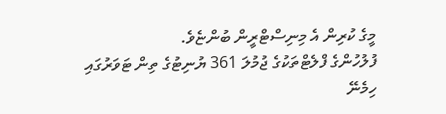މީގެ ކުރިން އެ މިނިސްޓްރީން ބުންޏެވެ.
ފުލުހުންގެ ފްލެޓްތަކުގެ ޖުމުލަ 361 ޔުނިޓުގެ ތިން ޓަވަރުގައި ހިމެނޭ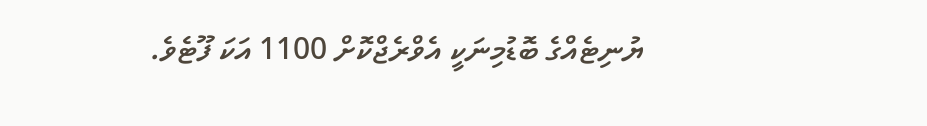ޔުނިޓެއްގެ ބޮޑުމިނަކީ އެވްރެޖްކޮށް 1100 އަކަ ފޫޓެވެ.